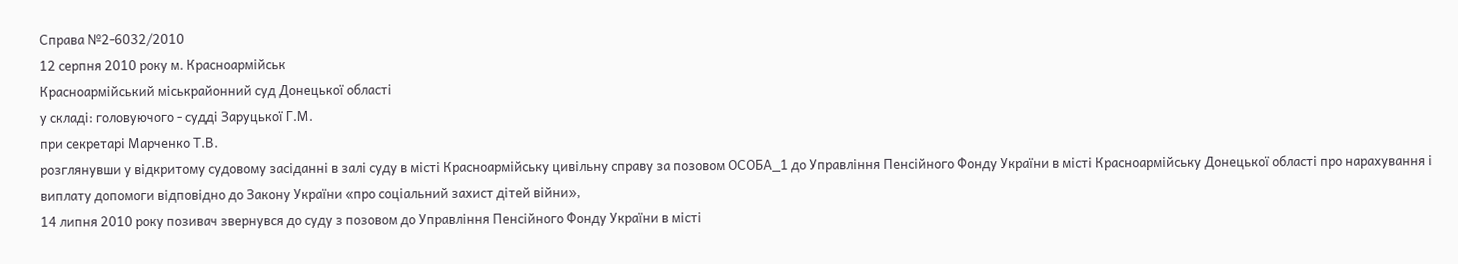Справа №2-6032/2010
12 серпня 2010 року м. Красноармійськ
Красноармійський міськрайонний суд Донецької області
у складі: головуючого - судді Заруцької Г.М.
при секретарі Марченко Т.В.
розглянувши у відкритому судовому засіданні в залі суду в місті Красноармійську цивільну справу за позовом ОСОБА_1 до Управління Пенсійного Фонду України в місті Красноармійську Донецької області про нарахування і виплату допомоги відповідно до Закону України «про соціальний захист дітей війни»,
14 липня 2010 року позивач звернувся до суду з позовом до Управління Пенсійного Фонду України в місті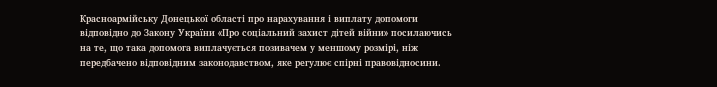Красноармійську Донецької області про нарахування і виплату допомоги відповідно до Закону України «Про соціальний захист дітей війни» посилаючись на те, що така допомога виплачується позивачем у меншому розмірі, ніж передбачено відповідним законодавством, яке регулює спірні правовідносини.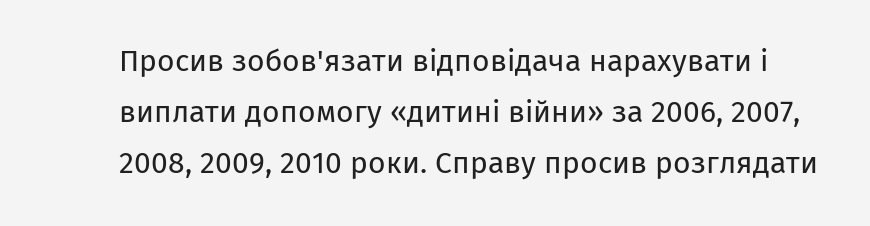Просив зобов'язати відповідача нарахувати і виплати допомогу «дитині війни» за 2006, 2007, 2008, 2009, 2010 роки. Справу просив розглядати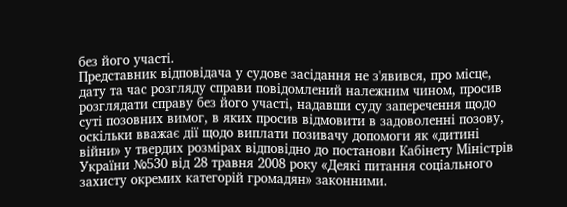без його участі.
Представник відповідача у судове засідання не з'явився, про місце, дату та час розгляду справи повідомлений належним чином, просив розглядати справу без його участі, надавши суду заперечення щодо суті позовних вимог, в яких просив відмовити в задоволенні позову, оскільки вважає дії щодо виплати позивачу допомоги як «дитині війни» у твердих розмірах відповідно до постанови Кабінету Міністрів України №530 від 28 травня 2008 року «Деякі питання соціального захисту окремих категорій громадян» законними.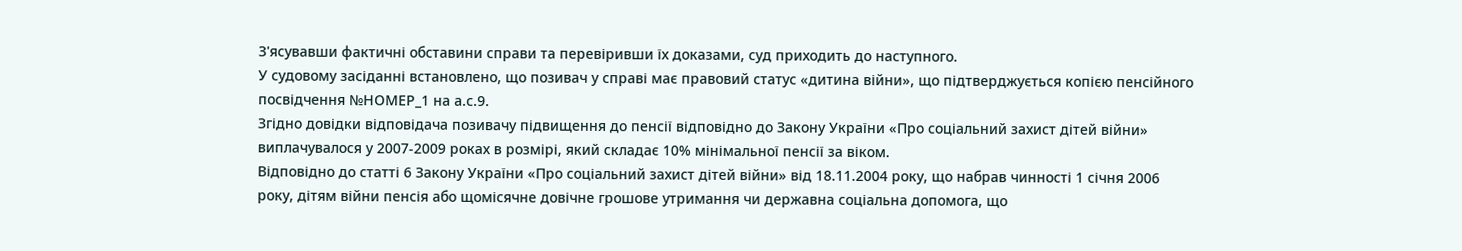З'ясувавши фактичні обставини справи та перевіривши їх доказами, суд приходить до наступного.
У судовому засіданні встановлено, що позивач у справі має правовий статус «дитина війни», що підтверджується копією пенсійного посвідчення №НОМЕР_1 на а.с.9.
Згідно довідки відповідача позивачу підвищення до пенсії відповідно до Закону України «Про соціальний захист дітей війни» виплачувалося у 2007-2009 роках в розмірі, який складає 10% мінімальної пенсії за віком.
Відповідно до статті 6 Закону України «Про соціальний захист дітей війни» від 18.11.2004 року, що набрав чинності 1 січня 2006 року, дітям війни пенсія або щомісячне довічне грошове утримання чи державна соціальна допомога, що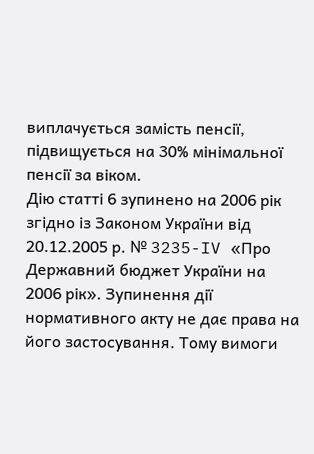виплачується замість пенсії, підвищується на 30% мінімальної пенсії за віком.
Дію статті 6 зупинено на 2006 рік згідно із Законом України від 20.12.2005 р. № 3235-IV «Про Державний бюджет України на 2006 рік». Зупинення дії нормативного акту не дає права на його застосування. Тому вимоги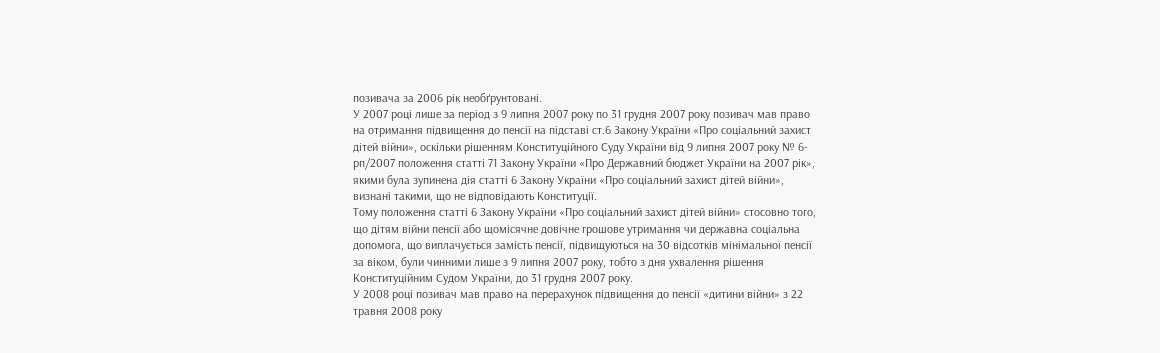позивача за 2006 рік необґрунтовані.
У 2007 році лише за період з 9 липня 2007 року по 31 грудня 2007 року позивач мав право на отримання підвищення до пенсії на підставі ст.6 Закону України «Про соціальний захист дітей війни», оскільки рішенням Конституційного Суду України від 9 липня 2007 року № 6-рп/2007 положення статті 71 Закону України «Про Державний бюджет України на 2007 рік», якими була зупинена дія статті 6 Закону України «Про соціальний захист дітей війни», визнані такими, що не відповідають Конституції.
Тому положення статті 6 Закону України «Про соціальний захист дітей війни» стосовно того, що дітям війни пенсії або щомісячне довічне грошове утримання чи державна соціальна допомога, що виплачується замість пенсії, підвищуються на 30 відсотків мінімальної пенсії за віком, були чинними лише з 9 липня 2007 року, тобто з дня ухвалення рішення Конституційним Судом України, до 31 грудня 2007 року.
У 2008 році позивач мав право на перерахунок підвищення до пенсії «дитини війни» з 22 травня 2008 року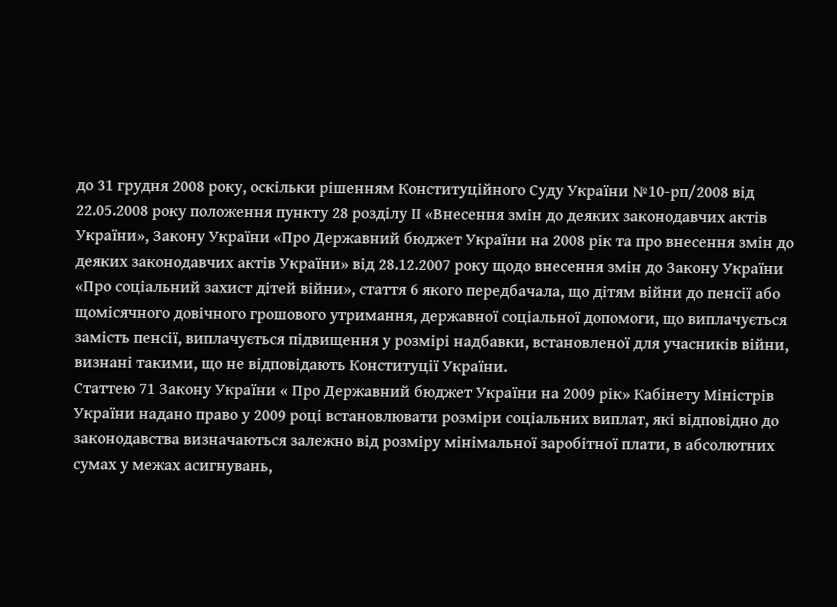до 31 грудня 2008 року, оскільки рішенням Конституційного Суду України №10-рп/2008 від 22.05.2008 року положення пункту 28 розділу ІІ «Внесення змін до деяких законодавчих актів України», Закону України «Про Державний бюджет України на 2008 рік та про внесення змін до деяких законодавчих актів України» від 28.12.2007 року щодо внесення змін до Закону України «Про соціальний захист дітей війни», стаття 6 якого передбачала, що дітям війни до пенсії або щомісячного довічного грошового утримання, державної соціальної допомоги, що виплачується замість пенсії, виплачується підвищення у розмірі надбавки, встановленої для учасників війни, визнані такими, що не відповідають Конституції України.
Статтею 71 Закону України « Про Державний бюджет України на 2009 рік» Кабінету Міністрів України надано право у 2009 році встановлювати розміри соціальних виплат, які відповідно до законодавства визначаються залежно від розміру мінімальної заробітної плати, в абсолютних сумах у межах асигнувань,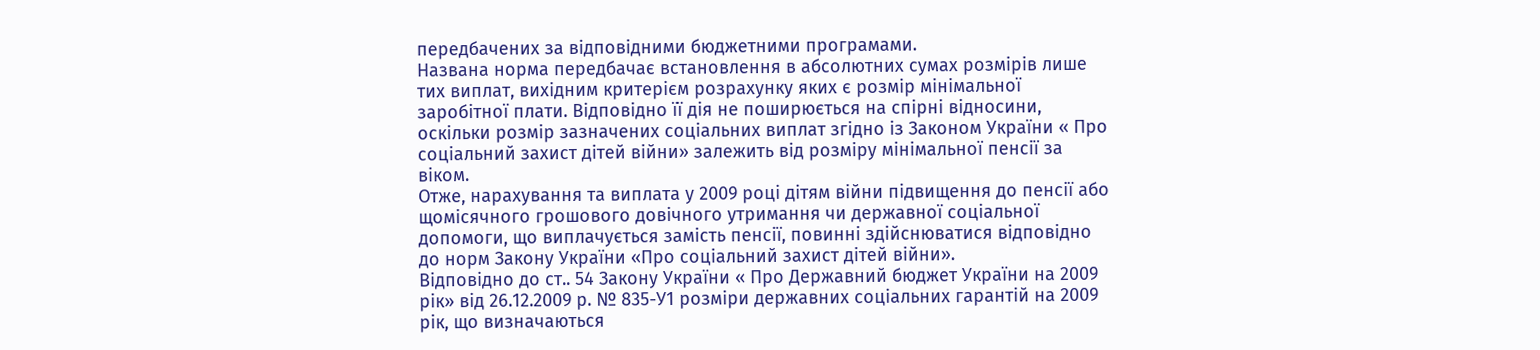передбачених за відповідними бюджетними програмами.
Названа норма передбачає встановлення в абсолютних сумах розмірів лише тих виплат, вихідним критерієм розрахунку яких є розмір мінімальної заробітної плати. Відповідно її дія не поширюється на спірні відносини, оскільки розмір зазначених соціальних виплат згідно із Законом України « Про соціальний захист дітей війни» залежить від розміру мінімальної пенсії за віком.
Отже, нарахування та виплата у 2009 році дітям війни підвищення до пенсії або щомісячного грошового довічного утримання чи державної соціальної допомоги, що виплачується замість пенсії, повинні здійснюватися відповідно до норм Закону України «Про соціальний захист дітей війни».
Відповідно до ст.. 54 Закону України « Про Державний бюджет України на 2009 рік» від 26.12.2009 р. № 835-У1 розміри державних соціальних гарантій на 2009 рік, що визначаються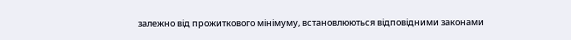залежно від прожиткового мінімуму, встановлюються відповідними законами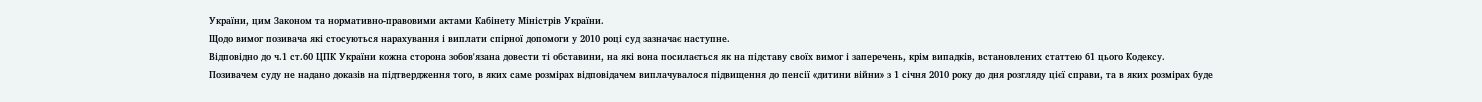України, цим Законом та нормативно-правовими актами Кабінету Міністрів України.
Щодо вимог позивача які стосуються нарахування і виплати спірної допомоги у 2010 році суд зазначає наступне.
Відповідно до ч.1 ст.60 ЦПК України кожна сторона зобов'язана довести ті обставини, на які вона посилається як на підставу своїх вимог і заперечень, крім випадків, встановлених статтею 61 цього Кодексу.
Позивачем суду не надано доказів на підтвердження того, в яких саме розмірах відповідачем виплачувалося підвищення до пенсії «дитини війни» з 1 січня 2010 року до дня розгляду цієї справи, та в яких розмірах буде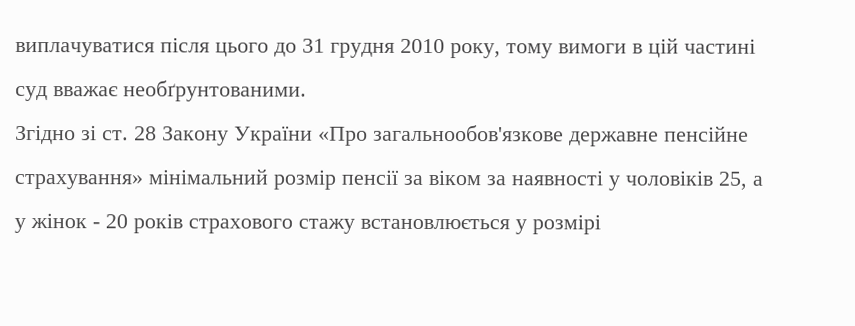виплачуватися після цього до 31 грудня 2010 року, тому вимоги в цій частині суд вважає необґрунтованими.
Згідно зі ст. 28 Закону України «Про загальнообов'язкове державне пенсійне страхування» мінімальний розмір пенсії за віком за наявності у чоловіків 25, а у жінок - 20 років страхового стажу встановлюється у розмірі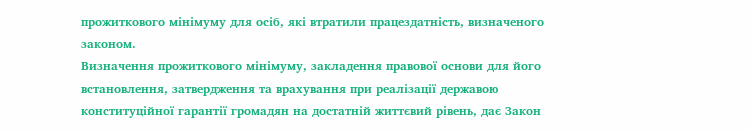прожиткового мінімуму для осіб, які втратили працездатність, визначеного законом.
Визначення прожиткового мінімуму, закладення правової основи для його встановлення, затвердження та врахування при реалізації державою конституційної гарантії громадян на достатній життєвий рівень, дає Закон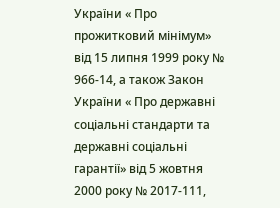України « Про прожитковий мінімум» від 15 липня 1999 року № 966-14, а також Закон України « Про державні соціальні стандарти та державні соціальні гарантії» від 5 жовтня 2000 року № 2017-111,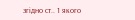згідно ст.. 1 якого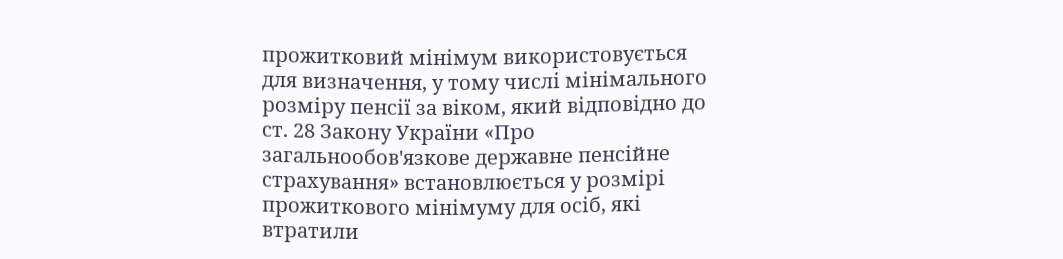прожитковий мінімум використовується для визначення, у тому числі мінімального розміру пенсії за віком, який відповідно до ст. 28 Закону України «Про загальнообов'язкове державне пенсійне страхування» встановлюється у розмірі прожиткового мінімуму для осіб, які втратили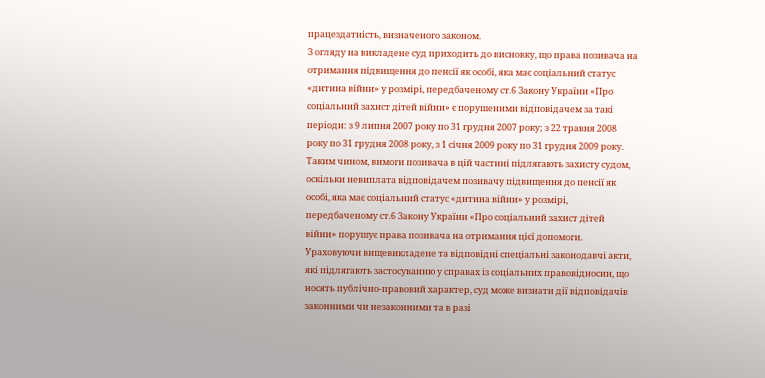працездатність, визначеного законом.
З огляду на викладене суд приходить до висновку, що права позивача на отримання підвищення до пенсії як особі, яка має соціальний статус «дитина війни» у розмірі, передбаченому ст.6 Закону України «Про соціальний захист дітей війни» є порушеними відповідачем за такі періоди: з 9 липня 2007 року по 31 грудня 2007 року; з 22 травня 2008 року по 31 грудня 2008 року, з 1 січня 2009 року по 31 грудня 2009 року.
Таким чином, вимоги позивача в цій частині підлягають захисту судом, оскільки невиплата відповідачем позивачу підвищення до пенсії як особі, яка має соціальний статус «дитина війни» у розмірі, передбаченому ст.6 Закону України «Про соціальний захист дітей війни» порушує права позивача на отримання цієї допомоги.
Ураховуючи вищевикладене та відповідні спеціальні законодавчі акти, які підлягають застосуванню у справах із соціальних правовідносин, що носять публічно-правовий характер, суд може визнати дії відповідачів законними чи незаконними та в разі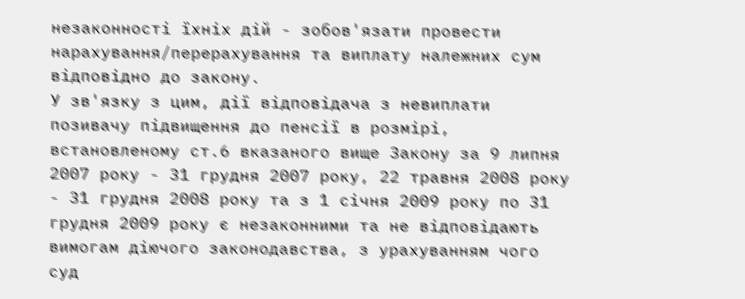незаконності їхніх дій - зобов'язати провести нарахування/перерахування та виплату належних сум відповідно до закону.
У зв'язку з цим, дії відповідача з невиплати позивачу підвищення до пенсії в розмірі, встановленому ст.6 вказаного вище Закону за 9 липня 2007 року - 31 грудня 2007 року, 22 травня 2008 року - 31 грудня 2008 року та з 1 січня 2009 року по 31 грудня 2009 року є незаконними та не відповідають вимогам діючого законодавства, з урахуванням чого суд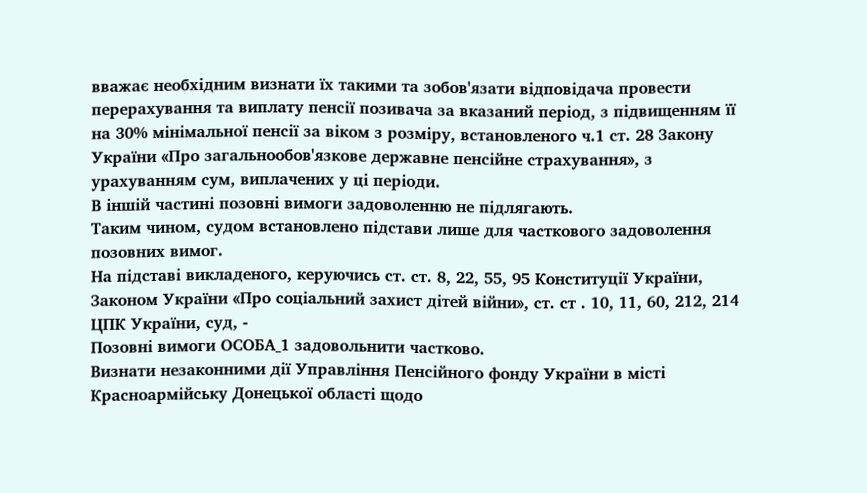вважає необхідним визнати їх такими та зобов'язати відповідача провести перерахування та виплату пенсії позивача за вказаний період, з підвищенням її на 30% мінімальної пенсії за віком з розміру, встановленого ч.1 ст. 28 Закону України «Про загальнообов'язкове державне пенсійне страхування», з урахуванням сум, виплачених у ці періоди.
В іншій частині позовні вимоги задоволенню не підлягають.
Таким чином, судом встановлено підстави лише для часткового задоволення позовних вимог.
На підставі викладеного, керуючись ст. ст. 8, 22, 55, 95 Конституції України, Законом України «Про соціальний захист дітей війни», ст. ст . 10, 11, 60, 212, 214 ЦПК України, суд, -
Позовні вимоги ОСОБА_1 задовольнити частково.
Визнати незаконними дії Управління Пенсійного фонду України в місті Красноармійську Донецької області щодо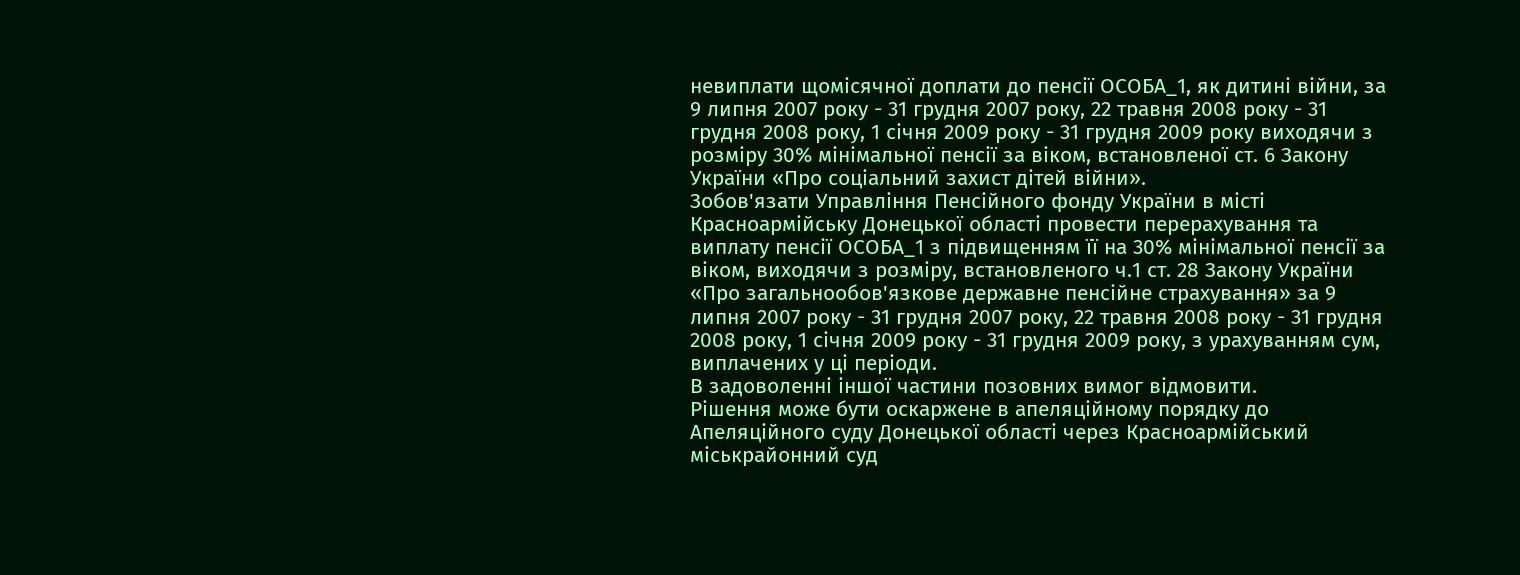невиплати щомісячної доплати до пенсії ОСОБА_1, як дитині війни, за 9 липня 2007 року - 31 грудня 2007 року, 22 травня 2008 року - 31 грудня 2008 року, 1 січня 2009 року - 31 грудня 2009 року виходячи з розміру 30% мінімальної пенсії за віком, встановленої ст. 6 Закону України «Про соціальний захист дітей війни».
Зобов'язати Управління Пенсійного фонду України в місті Красноармійську Донецької області провести перерахування та виплату пенсії ОСОБА_1 з підвищенням її на 30% мінімальної пенсії за віком, виходячи з розміру, встановленого ч.1 ст. 28 Закону України «Про загальнообов'язкове державне пенсійне страхування» за 9 липня 2007 року - 31 грудня 2007 року, 22 травня 2008 року - 31 грудня 2008 року, 1 січня 2009 року - 31 грудня 2009 року, з урахуванням сум, виплачених у ці періоди.
В задоволенні іншої частини позовних вимог відмовити.
Рішення може бути оскаржене в апеляційному порядку до Апеляційного суду Донецької області через Красноармійський міськрайонний суд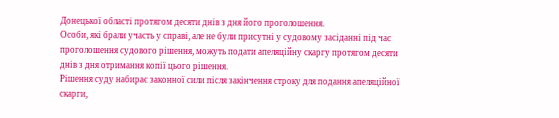Донецької області протягом десяти днів з дня його проголошення.
Особи, які брали участь у справі, але не були присутні у судовому засіданні під час проголошення судового рішення, можуть подати апеляційну скаргу протягом десяти днів з дня отримання копії цього рішення.
Рішення суду набирає законної сили після закінчення строку для подання апеляційної скарги,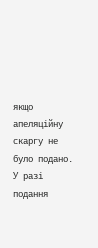якщо апеляційну скаргу не було подано. У разі подання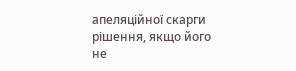апеляційної скарги рішення, якщо його не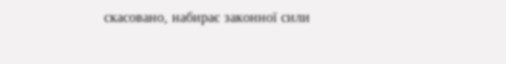скасовано, набирає законної сили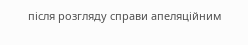після розгляду справи апеляційним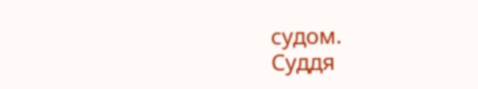судом.
Суддя